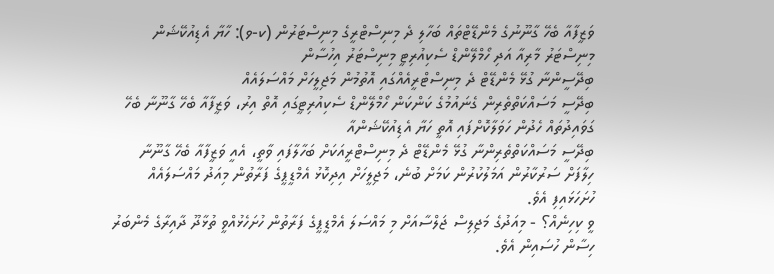ވަޒީފާއާ ބެހޭ ގާނޫނުގެ މެންޑޭޓްތައް ބަހާލި ދެ މިނިސްޓްރީގެ މިނިސްޓަރުން (ކ-ވ): ހާޔާ އެޑިއުކޭޝަން މިނިސްޓަރު މާރިއާ އަދި ހޯމްލޭންޑް ސެކިއުރިޓީ މިނިސްޓަރު އިހުސާން
ބިދޭސީންނާ ގުޅޭ މެންޑޭޓް ދެ މިނިސްޓްރީއެއްގައި އޮތުމުން މަޖިލީހަށް މައްސަލައެއް
ބިދޭސީ މަސައްކަތްތެރިން ގެނައުމުގެ ކަންކަން ހޯމްލޭންޑް ސެކިއުރިޓީގައި އޮތް އިރު، ވަޒީފާއާ ބެހޭ ގާނޫނާ ބެހޭ ގަވައިދުތައް ހެދުން ހަވަލާކޮށްފައި އޮތީ ހަޔާ އެޑިއުކޭޝަންއާ
ބިދޭސީ މަސައްކަތްތެރިންނާ ގުޅޭ މެންޑޭޓް ދެ މިނިސްޓްރީއަކަށް ބަހާލާފައި ވާތީ، އެއީ ވަޒީފާއާ ބެހޭ ގާނޫނާ ހިލާފަށް ސަރުކާރުން އަމަލުކުރުން ކަމަށް ބުނެ، މަޖިލީހަށް އިދިކޮޅު އެމްޑީޕީގެ ފަރާތުން މިއަދު މައްސަލައެއް ހުށަހަޅައިފި އެވެ.
ވީ ކިހިނެއް؟ - މިއަދުގެ މަޖިލިސް ޖަލްސާއަށް މި މައްސަލަ އެމްޑީޕީގެ ފަރާތުން ހުށަހެޅުއްވީ ތުޅާދޫ ދާއިރާގެ މެންބަރު ހިސާން ހުސައިން އެވެ.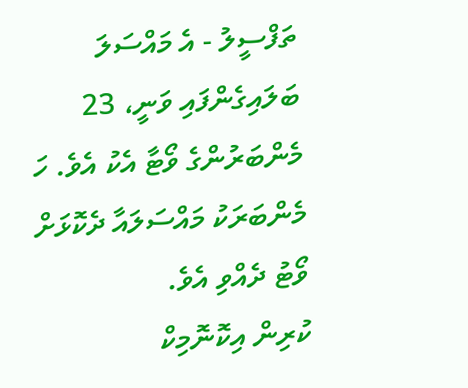ތަފްސީލު - އެ މައްސަލަ ބަލައިގެންފައި ވަނީ، 23 މެންބަރުންގެ ވޯޓާ އެކު އެވެ. ހަ މެންބަރަކު މައްސަލައާ ދެކޮޅަށް ވޯޓު ދެއްވި އެވެ.
ކުރިން އިކޮނޮމިކް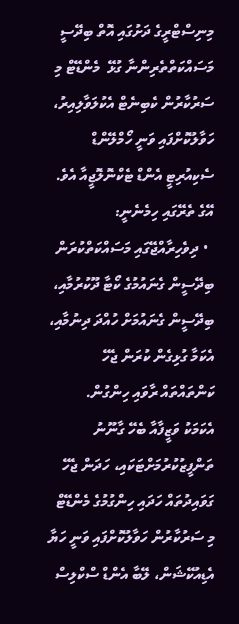މިނިސްޓްރީގެ ދަށުގައި އޮތް ބިދޭސީ މަސައްކަތްތެރިންނާ ގުޅޭ  މެންޑޭޓް މި ސަރުކާރުން ކެބިނެޓް އެކުލަވާލިއިރު، ހަވާލުކޮށްފައި ވަނީ ހޯމްލޭންޑް ސެކިއުރިޓީ އެންޑް ޓެކްނޮލޮޖީއާ އެވެ. އޭގެ ތެރޭގައި ހިމެނެނީ:
  • ދިވެހިރާއްޖޭގައި މަސައްކަތްކުރަން ބިދޭސީން ގެނައުމުގެ ކޯޓާ ދޫކުރުމާއި، ބިދޭސީން ގެނައުމަށް ހުއްދަ ދިނުމާއި، އެކަމާ ގުޅިގެން ކުރަން ޖެހޭ ކަންތައްތައް ރާވައި ހިންގުން.
އެކަމަކު ވަޒީފާއާ ބެހޭ ގާނޫނު ތަންފީޒުކުރުމަށްޓަކައި، ހަދަން ޖެހޭ ގަވައިދުތައް ހަދައި ހިންގުމުގެ މެންޑޭޓް މި ސަރުކާރުން ހަވާލުކޮށްފައި ވަނީ ހަޔާ އެޑިއުކޭޝަން، ލޭބާ އެންޑް ސްކްލިސް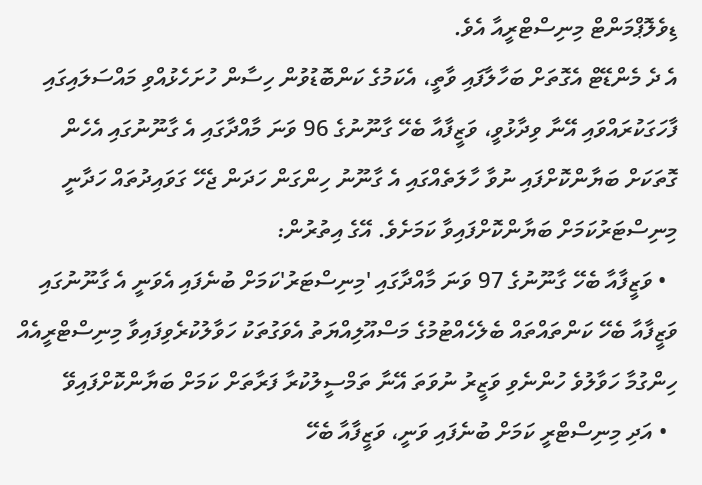ޑިވެލޮޕްމަންޓް މިނިސްޓްރީއާ އެވެ.
އެ ދެ މެންޑޭޓް އެގޮތަށް ބަހާލާފައި ވާތީ، އެކަމުގެ ކަންބޮޑުވުން ހިސާން ހުށަހެޅުއްވި މައްސަލައިގައި ފާހަގަކުރައްވައި އޭނާ ވިދާޅުވީ، ވަޒީފާއާ ބެހޭ ގާނޫނުގެ 96 ވަނަ މާއްދާގައި އެ ގާނޫނުގައި އެހެން ގޮތަކަށް ބަޔާންކޮށްފައި ނުވާ ހާލަތެއްގައި އެ ގާނޫނު ހިންގަން ހަދަން ޖެހޭ ގަވައިދުތައް ހަދާނީ މިނިސްޓަރުކަމަށް ބަޔާންކޮށްފައިވާ ކަމަށެވެ. އޭގެ އިތުރުން:
  • ވަޒީފާއާ ބެހޭ ގާނޫނުގެ 97 ވަނަ މާއްދާގައި 'މިނިސްޓަރު'ކަމަށް ބުނެފައި އެވަނީ އެ ގާނޫނުގައި ވަޒީފާއާ ބެހޭ ކަންތައްތައް ބެލެހެއްޓުމުގެ މަސްއޫލިއްޔަތު އެވަގުތަކު ހަވާލުކުރެވިފައިވާ މިނިސްޓްރީއެއް ހިންގުމާ ހަވާލުވެ ހުންނެވި ވަޒީރު ނުވަތަ އޭނާ ތަމްސީލުކުރާ ފަރާތަށް ކަމަށް ބަޔާންކޮށްފައިވޭ
  • އަދި މިނިސްޓްރީ ކަމަށް ބުނެފައި ވަނީ، ވަޒީފާއާ ބެހޭ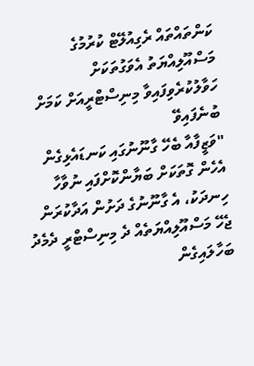ކަންތައްތައް ރެގިއުލޭޓް ކުރުމުގެ މަސްއޫލިއްޔަތު އެވަގުތަކަށް ހަވާލުކުރެވިފައިވާ މިނިސްޓްރީއަށް ކަމަށް ބުނެފައިވޭ
"ވަޒީފާއާ ބެހޭ ގާނޫނުގައި ކަނޑައެޅިގެން އެހެން ގޮތަކަށް ބަޔާންކޮށްފައި ނުވާހާ ހިނދަކު، އެ ގާނޫނުގެ ދަށުން އަދާކުރަން ޖެހޭ މަސްއޫލިއްޔަތެއް ދެ މިނިސްޓްރީ ދެމެދު ބަހާލައިގެން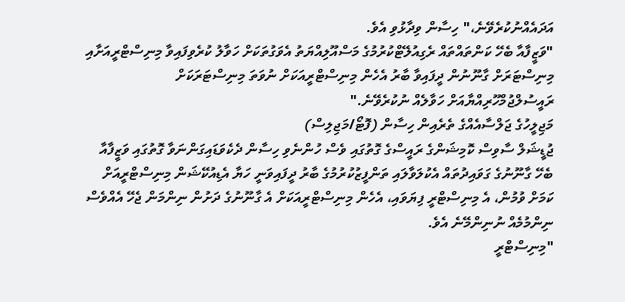އަދައެއްނުކުރެވޭނެ،" ހިސާން ވިދާޅުވި އެވެ.
"ވަޒީފާއާ ބެހޭ ކަންތައްތައް ރެގިއުލޭޓްކުރުމުގެ މަސްއޫލިއްޔަތު އެވަގުތަކަށް ހަވާލު ކުރެވިފައިވާ މިނިސްޓްރީއަށާއި މިނިސްޓަރަށް ގާނޫނުން ދީފައިވާ ބާރު އެހެން މިނިސްޓްރީއަކަށް ނުވަތަ މިނިސްޓަރަކަށް ރައީސުލްޖުމްހޫރިއްޔާއަށް ހަވާލެއް ނުކުރެވޭނެ."
މަޖިލީހުގެ ޖަލްސާއެއްގެ ތެރެއިން ހިސާން (ފޮޓޯ/މަޖިލިސް)
ޖުޑީޝަލް ސާވިސް ކޮމިޝަންގެ ރައީސްގެ ގޮތުގައި ވެސް ހުންނެވި ހިސާން ދެކެވަޑައިގަންނަވާ ގޮތުގައި ވަޒީފާއާ ބެހޭ ގާނޫނުގެ ގަވައިދުތައް އެކުލަވާލައި ތަންފީޒުކުރުމުގެ ބާރު ދީފައިވަނީ ހަޔާ އެޑިއުކޭޝަން މިނިސްޓްރީއަށް ކަމަށް ވުމުން، އެ މިނިސްޓްރީ ފިޔަވައި، އެހެން މިނިސްޓްރީއަކަށް އެ ގާނޫނުގެ ދަށުން ނިންމަން ޖެހޭ އެއްވެސް ނިންމުމެއް ނުނިންމޭނެ އެވެ.
"މިނިސްޓްރީ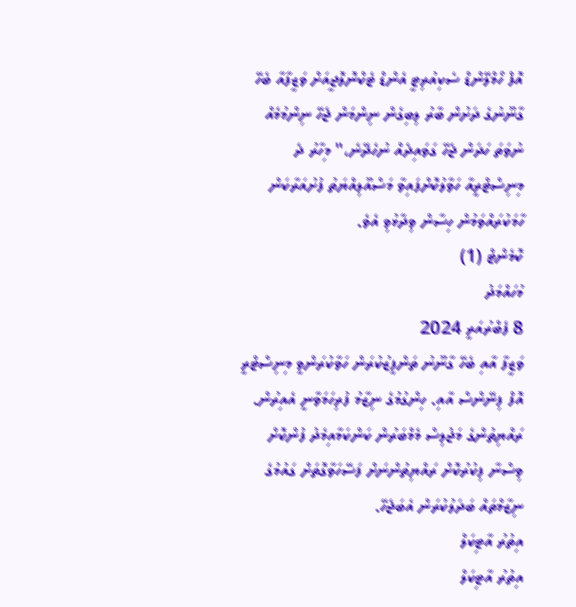އޮފް ހޯމްލޭންޑް ސެކިއުރިޓީ އެންޑް ޓެކްނޮލޮޖީއަށް ވަޒީފާއާ ބެހޭ ގާނޫނުގެ ދަށުން ބާރު ލިބިގެން ނިންމަން ޖެހޭ ނިންމުމެއް ނުވަތަ ހަދަން ޖެހޭ ގަވައިދެއް ނުހެދޭނެ،" މިހާރު ދެ މިނިސްޓްރީއާ ހަވާލުކޮށްފައިވާ މަސްއޫލިއްޔަތު ފުށުއަރާކަން ހާމަކުރައްވަމުން ހިސާން ވިދާޅުވި އެވެ.
ކޮމެންޓް (1)
މުހައްމަދު
8 ފެބްރުއަރީ 2024
ވަޒީފާ އާއި ބެހޭ ގާނޫނު ތަންފީޒުކުރަން ހަވާކުރަންވީ މިނިސްޓްރީ އޮފް ފިނޭންސް އާއި. ހިންގުމުގެ ނިޒާމު ފުރިހަމަވާނީ އެއިރުން. ރައްޔިތުންގެ މަޖުލިސް މެމްބަރުން ކަންކަމާއިމެދު ފުންކޮށް ވިސްނާ ފިކުރުކޮށް ރައްޔިތުންނަށް ފަސޭހަވާގޮތަށް ގައުމުގެ ނިޒާމްތައް ބަދަލުކުރަން އެބަޖެހޭ.
އިތުރު އާޓިކަލް
އިތުރު އާޓިކަލް